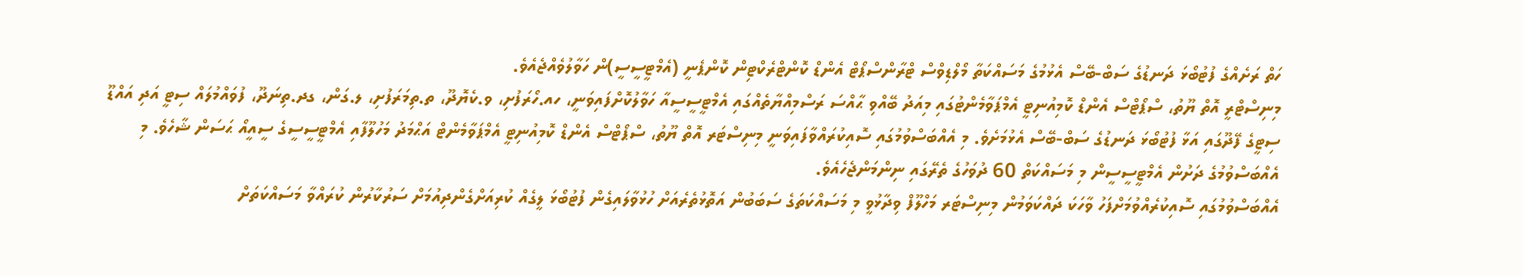ހަތް ރަށެއްގެ ފުޓުބޯޅަ ދަނޑުގެ ސަބް-ބޭސް އެޅުމުގެ މަސައްކަތާ މޯލްޑިވްސް ޓްރާންސްޕޯޓް އެންޑް ކޮންޓްރެކްޓިން ކޮންޕެނީ (އެމްޓީސީސީ)ން ހަވާލުވެއްޖެއެވެ.
މިނިސްޓްރީ އޮތް ޔޫތު، ސްޕޯޓްސް އެންޑް ކޮމިއުނިޓީ އެމްޕަވާމެންޓުގައި މިއަދު ބޭއްވި ޙާއްސަ ރަސްމިއްޔާތެއްގައި އެމްޓީސީސީއާ ހަވާލުކޮށްފައިވަނީ، ހއ.ހޯރަފުށި، ވ.ކެޔޮދޫ، ތ.ތިމަރަފުށި، ލ.ގަން، ގދ.ތިނަދޫ، ފުވައްމުލައް ސިޓީ އަދި އައްޑޫ ސިޓީގެ ފޭދޫގައި އަޅާ ފުޓުބޯޅަ ދަނޑުގެ ސަބް-ބޭސް އެޅުމަށެވެ. މި އެއްބަސްވުމުގައި ސޮއިކުރައްވާފައިވަނީ މިނިސްޓަރ އޮތް ޔޫތު، ސްޕޯޓްސް އެންޑް ކޮމިއުނިޓީ އެމްޕަވާމެންޓް އަޙްމަދު މަހުލޫފާއި އެމްޓީސީސީގެ ސީއީއޯ ޙަސަން ޝާހެވެ. މި އެއްބަސްވުމުގެ ދަށުން އެމްޓީސީސީން މި މަސައްކަތް 60 ދުވަހުގެ ތެރޭގައި ނިންމަންޖެހެއެވެ.
އެއްބަސްވުމުގައި ސޮއިކުރެއްވުމަށްފަހު ވާހަކަ ދައްކަވަމުން މިނިސްޓަރ މަހްލޫފް ވިދާޅުވީ މި މަސައްކަތަގެ ސަބަބުން އަތޮޅުތެރެއަށް ހުޅުވާލައިގެން ފުޓުބޯޅަ ލީގެއް ކުރިއަށްގެންދިއުމަށް ސަރުކާރުން ކުރައްވާ މަސައްކަތަށް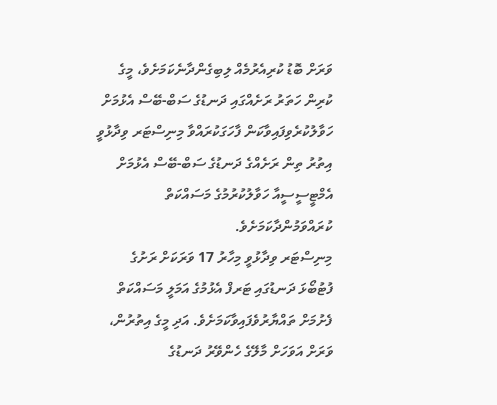ވަރަށް ބޮޑު ކުރިއެރުމެއް ލިބިގެންދާނެކަމަށެވެ، މީގެ ކުރިން ހަތަރު ރަށެއްގައި ދަނޑުގެ ސަބް-ބޭސް އެޅުމަށް ހަވާލުކުރެވިފައިވާކަން ފާހަގަކުރައްވާ މިނިސްޓަރ ވިދާޅުވީ އިތުރު ތިން ރަށެއްގެ ދަނޑުގެ ސަބް-ބޭސް އެޅުމަށް އެމްޓީސީސީއާ ހަވާލުކުރުމުގެ މަސައްކަތް ކުރައްވަމުންދާކަމަށެވެ.
މިނިސްޓަރ ވިދާޅުވީ މިހާރު 17 ވަރަކަށް ރަށުގެ ފުޓުބޯޅަ ދަނޑުގައި ޓަރފް އެޅުމުގެ އަމަލީ މަސައްކަތް ފެށުމަށް ތައްޔާރުވެފައިވާކަމަށެވެ. އަދި މީގެ އިތުރުން، ވަރަށް އަވަހަށް މާލޭގެ ހެންވޭރު ދަނޑުގެ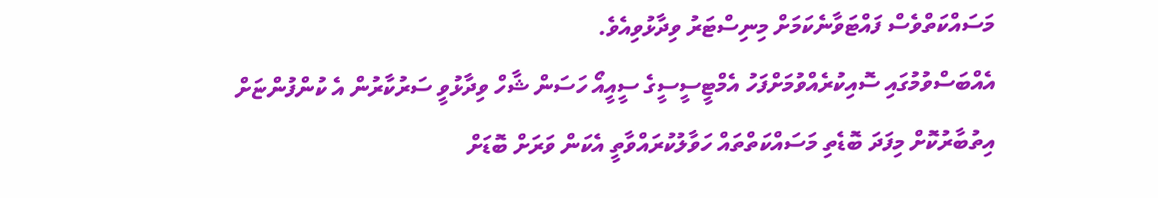މަސައްކަތްވެސް ފައްޓަވާނެކަމަށް މިނިސްޓަރު ވިދާޅުވިއެވެ.
އެއްބަސްވުމުގައި ސޮއިކުރެއްވުމަށްފަހު އެމްޓީސީސީގެ ސީއީއޯ ހަސަން ޝާހް ވިދާޅުވީ ސަރުކާރުން އެ ކުންފުންޏަށް އިތުބާރުކޮށް މިފަދަ ބޮޑެތި މަސައްކަތްތައް ހަވާލުކުރައްވާތީ އެކަން ވަރަށް ބޮޑަށް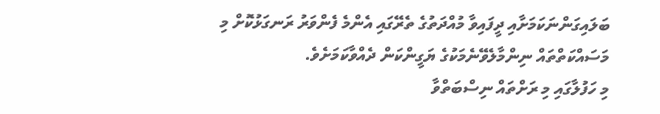ބަލައިގަންނަކަމަށާއި ދީފައިވާ މުއްދަތުގެ ތެރޭގައި އެންމެ ފެންވަރު ރަނގަޅުކޮށް މި މަސައްކަތްތައް ނިންމާލެވޭނެމަކުގެ ޔަގީންކަން ދެއްވާކަމަށެވެ.
މި ހަފުލާގައި މި ރަށްތައް ނިސްބަތްވާ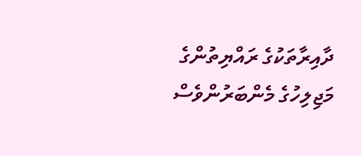ދާއިރާތަކުގެ ރައްޔިތުންގެ މަޖިލިހުގެ މެންބަރުންވެސް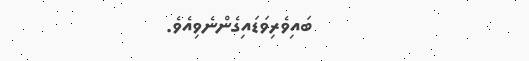ބައިވެރިވަޑައިގެންނެވިއެވެ.